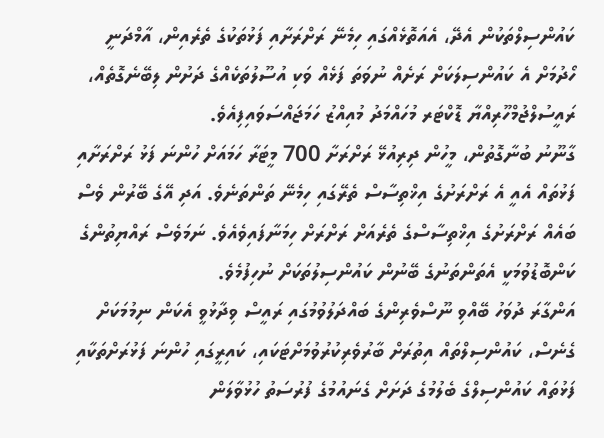ކައުންސިލްތަކުން އެދޭ، އެއަތޮޅެއްގައި ހިމެނޭ ރަށްރަށާއި ފަޅުތަކުގެ ތެރެއިން، އާމްދަނީ ހޯދުމަށް އެ ކައުންސިލަކަށް ރަށެއް ނުވަތަ ފަޅެއް ވަކި އުސޫލުތަކެއްގެ ދަށުން ލިބޭނެގޮތެއް، ރައީސުލްޖުމްހޫރިއްޔާ ޑޮކްޓަރ މުހައްމަދު މުއިއްޒު ހަމަޖައްސަވައިފިއެވެ.
ގާނޫނު ބުނާގޮތުން، މީހުން ދިރިއުޅޭ ރަށްރަށާ 700 މީޓަރާ ހަމައަށް ހުންނަ ފަޅު ރަށްރަށާއި ފަޅުތައް އެއީ އެ ރަށްރަށުގެ އިޚްތިސާސް ތެރޭގައި ހިމެނޭ ތަންތަނެވެ. އަދި އޭގެ ބޭރުން ވެސް ބައެއް ރަށްރަށުގެ އިޚްތިސާސްގެ ތެރެއަށް ރަށްރަށް ހިމަނާފައިވެއެވެ. ނަމަވެސް ރައްޔިތުންގެ ކަންބޮޑުވުމަކީ އެތަންތަނުގެ ބޭނުން ކައުންސިލުތަކަށް ނުހިފުމެވެ.
އަންގާރަ ދުވަހު ބޭއްވި ނޫސްވެރިންގެ ބައްދަލުވުމުގައި ރައީސް ވިދާޅުވީ އެކަން ނިމުމަކަށް ގެނެސް، ކައުންސިލްތައް އިތުރަށް ބާރުވެރިކުރުވުމަށްޓަކައި، ކައިރީގައި ހުންނަ ފަޅުރަށްތަކާއި ފަޅުތައް ކައުންސިލްގެ ބެލުމުގެ ދަށަށް ގެނައުމުގެ ފުރުސަތު ހުޅުވާލަން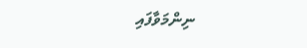ނިންމަވާފައި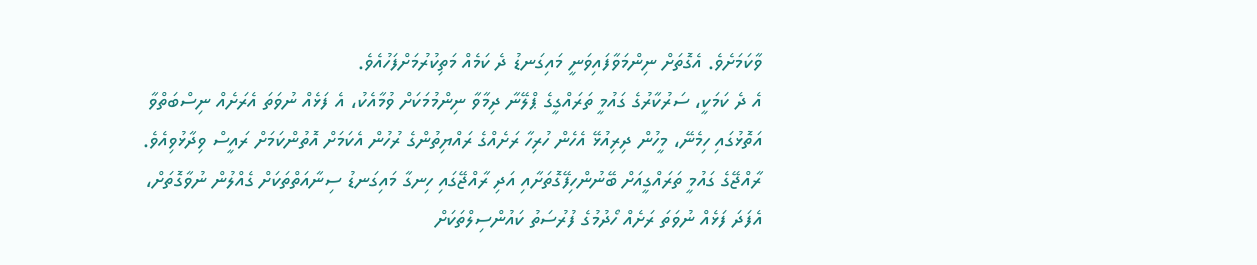ވާކަމަށެވެ. އެގޮތަށް ނިންމަވާފައިވަނީ މައިގަނޑު ދެ ކަމެއް މަތިކުރުމަށްފަހުއެވެ.
އެ ދެ ކަމަކީ، ސަރުކާރުގެ ގައުމީ ތަރައްގީގެ ޕްލޭނާ ދިމާވާ ނިންމުމަކަށް ވުމާއެކު، އެ ފަޅެއް ނުވަތަ އެރަށެއް ނިސްބަތްވާ އަތޮޅުގައި ހިމެނޭ، މީހުން ދިރިއުޅޭ އެހެން ހުރިހާ ރަށެއްގެ ރައްޔިތުންގެ ރުހުން އެކަމަށް އޮތުންކަމަށް ރައީސް ވިދާޅުވިއެވެ.
ރާއްޖޭގެ ގައުމީ ތަރައްގީއަށް ބޭނުންހިފޭގޮތަށާއި އަދި ރާއްޖޭގައި ހިނގާ މައިގަނޑު ސިނާއަތްތަކަށް ގެއްލުން ނުވާގޮތަށް، އެފަދަ ފަޅެއް ނުވަތަ ރަށެއް ހޯދުމުގެ ފުރުސަތު ކައުންސިލްތަކަށް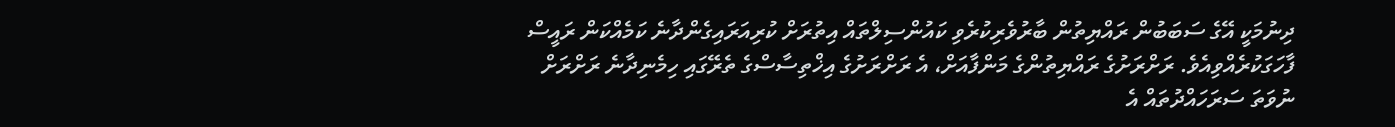ދިނުމަކީ އޭގެ ސަބަބުން ރައްޔިތުން ބާރުވެރިކުރެވި ކައުންސިލްތައް އިތުރަށް ކުރިއަރައިގެންދާނެ ކަމެއްކަން ރައީސް ފާހަގަކުރެއްވިއެވެ. ރަށްރަށުގެ ރައްޔިތުންގެ މަންފާއަށް، އެ ރަށްރަށުގެ އިޚްތިސާސްގެ ތެރޭގައި ހިމެނިދާނެ ރަށްރަށް ނުވަތަ ސަރަހައްދުތައް އެ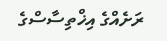ރަށެއްގެ އިޚްތިސާސްގެ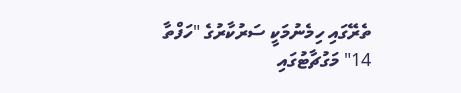ތެރޭގައި ހިމެނުމަކީ ސަރުކާރުގެ "ހަފްތާ 14" މަގުޗާޓުގައި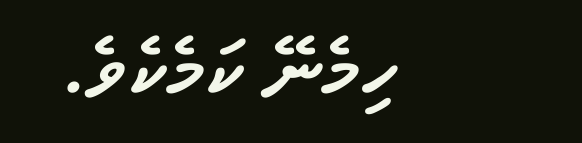ހިމެނޭ ކަމެކެވެ.